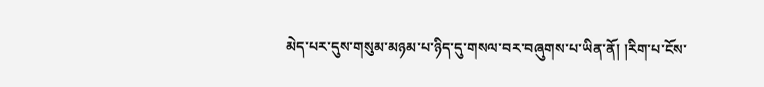མེད་པར་དུས་གསུམ་མཉམ་པ་ཉིད་དུ་གསལ་བར་བཞུགས་པ་ཡིན་ནོ། །རིག་པ་ངོས་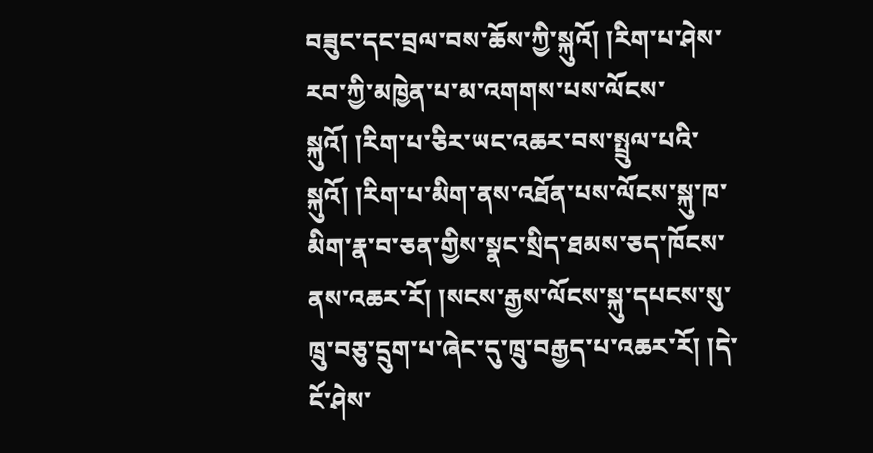བཟུང་དང་བྲལ་བས་ཆོས་ཀྱི་སྐུའོ། །རིག་པ་ཤེས་རབ་ཀྱི་མཁྱེན་པ་མ་འགགས་པས་ལོངས་སྐུའོ། །རིག་པ་ཅིར་ཡང་འཆར་བས་སྤྲུལ་པའི་སྐུའོ། །རིག་པ་མིག་ནས་འཐོན་པས་ལོངས་སྐུ་ཁ་མིག་རྣ་བ་ཅན་གྱིས་སྣང་སྲིད་ཐམས་ཅད་ཁོངས་ནས་འཆར་རོ། །སངས་རྒྱས་ལོངས་སྐུ་དཔངས་སུ་ཁྲུ་བཅུ་དྲུག་པ་ཞེང་དུ་ཁྲུ་བརྒྱད་པ་འཆར་རོ། །དེ་ངོ་ཤེས་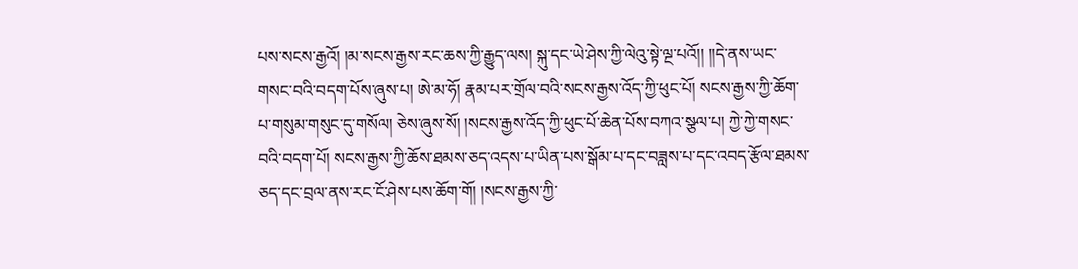པས་སངས་རྒྱའོ། །མ་སངས་རྒྱས་རང་ཆས་ཀྱི་རྒྱུད་ལས། སྐུ་དང་ཡེ་ཤེས་ཀྱི་ལེའུ་སྟེ་ལྔ་པའོ།། །།དེ་ནས་ཡང་གསང་བའི་བདག་པོས་ཞུས་པ། ཨེ་མ་ཧོ། རྣམ་པར་གྲོལ་བའི་སངས་རྒྱས་འོད་ཀྱི་ཕུང་པོ། སངས་རྒྱས་ཀྱི་ཆོག་པ་གསུམ་གསུང་དུ་གསོལ། ཅེས་ཞུས་སོ། །སངས་རྒྱས་འོད་ཀྱི་ཕུང་པོ་ཆེན་པོས་བཀའ་སྩལ་པ། ཀྱེ་ཀྱེ་གསང་བའི་བདག་པོ། སངས་རྒྱས་ཀྱི་ཆོས་ཐམས་ཅད་འདས་པ་ཡིན་པས་སྒོམ་པ་དང་བཟླས་པ་དང་འབད་རྩོལ་ཐམས་ཅད་དང་བྲལ་ནས་རང་ངོ་ཤེས་པས་ཆོག་གོ། །སངས་རྒྱས་ཀྱི་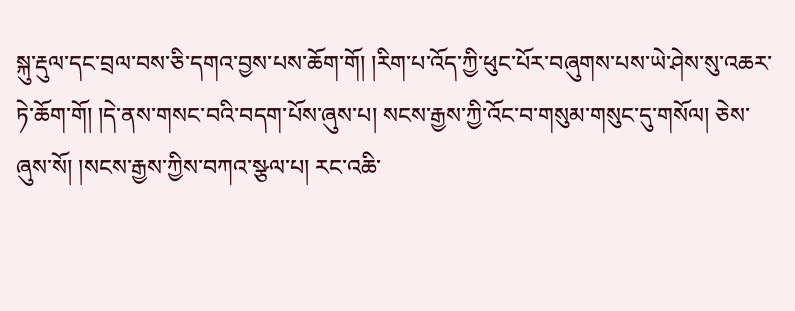སྐུ་རྡུལ་དང་བྲལ་བས་ཅི་དགའ་བྱས་པས་ཆོག་གོ། །རིག་པ་འོད་ཀྱི་ཕུང་པོར་བཞུགས་པས་ཡེ་ཤེས་སུ་འཆར་ཏེ་ཆོག་གོ། །དེ་ནས་གསང་བའི་བདག་པོས་ཞུས་པ། སངས་རྒྱས་ཀྱི་འོང་བ་གསུམ་གསུང་དུ་གསོལ། ཅེས་ཞུས་སོ། །སངས་རྒྱས་ཀྱིས་བཀའ་སྩལ་པ། རང་འཆི་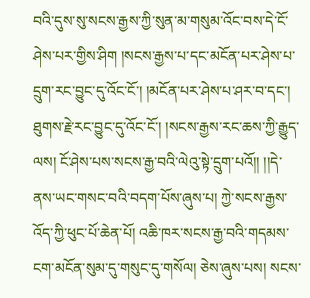བའི་དུས་སུ་སངས་རྒྱས་ཀྱི་སུན་མ་གསུམ་འོང་བས་དེ་ངོ་ཤེས་པར་གྱིས་ཤིག །སངས་རྒྱས་པ་དང་མངོན་པར་ཤེས་པ་དྲུག་རང་བྱུང་དུ་འོང་ངོ་། །མངོན་པར་ཤེས་པ་ཤར་བ་དང་། ཐུགས་རྗེ་རང་བྱུང་དུ་འོང་ངོ་། །སངས་རྒྱས་རང་ཆས་ཀྱི་རྒྱུད་ལས། ངོ་ཤེས་པས་སངས་རྒྱ་བའི་ལེའུ་སྟེ་དྲུག་པའོ།། །།དེ་ནས་ཡང་གསང་བའི་བདག་པོས་ཞུས་པ། ཀྱེ་སངས་རྒྱས་འོད་ཀྱི་ཕུང་པོ་ཆེན་པོ། འཆི་ཁར་སངས་རྒྱ་བའི་གདམས་ངག་མངོན་སུམ་དུ་གསུང་དུ་གསོལ། ཅེས་ཞུས་པས། སངས་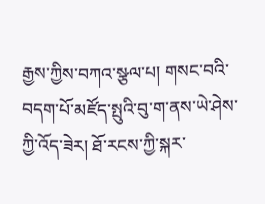རྒྱས་ཀྱིས་བཀའ་སྩལ་པ། གསང་བའི་བདག་པོ་མཛོད་སྤུའི་བུ་ག་ནས་ཡེ་ཤེས་ཀྱི་འོད་ཟེར། ཐོ་རངས་ཀྱི་སྐར་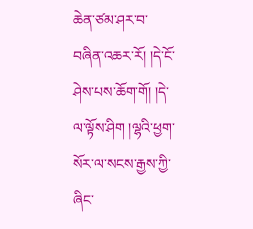ཆེན་ཙམ་ཤར་བ་བཞིན་འཆར་རོ། །དེ་ངོ་ཤེས་པས་ཆོག་གོ། །དེ་ལ་ལྟོས་ཤིག །ལྷའི་ཕྱག་སོར་ལ་སངས་རྒྱས་ཀྱི་ཞིང་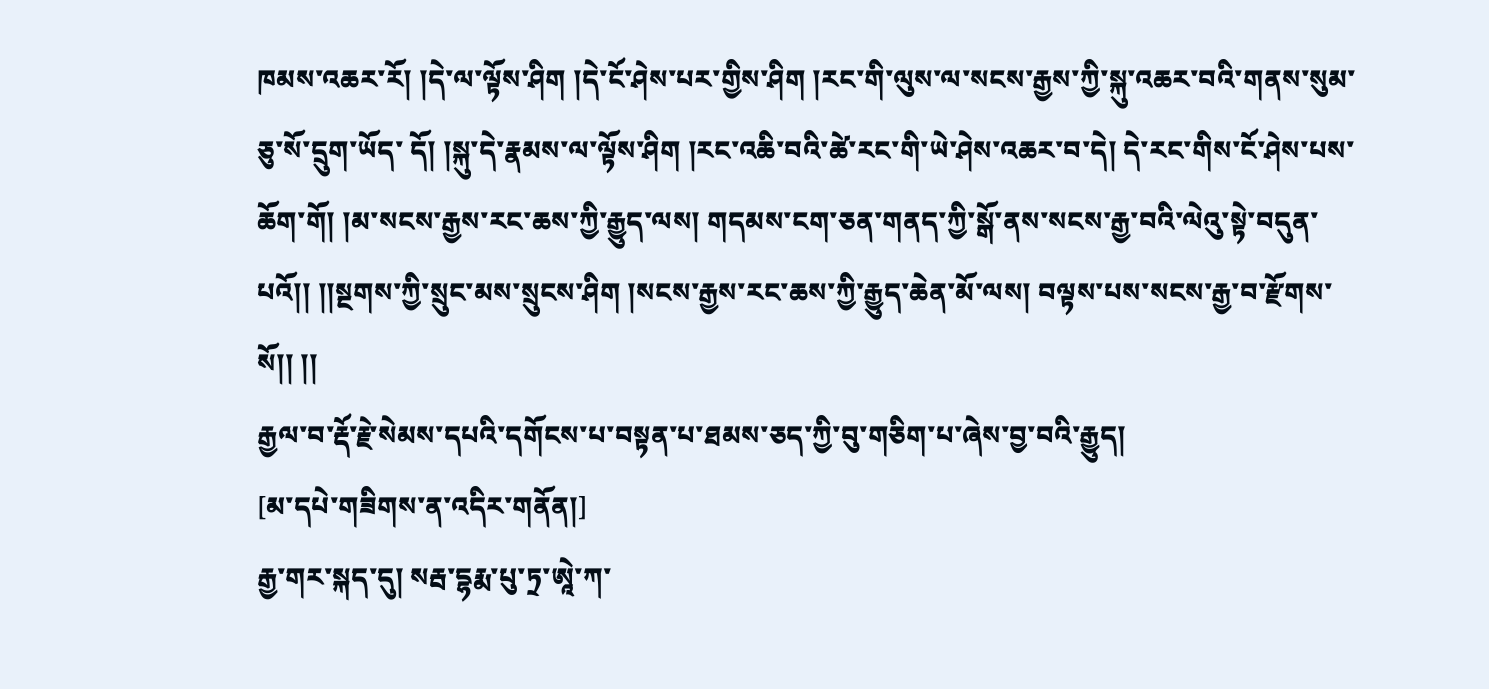ཁམས་འཆར་རོ། །དེ་ལ་ལྟོས་ཤིག །དེ་ངོ་ཤེས་པར་གྱིས་ཤིག །རང་གི་ལུས་ལ་སངས་རྒྱས་ཀྱི་སྐུ་འཆར་བའི་གནས་སུམ་ཅུ་སོ་དྲུག་ཡོད་ དོ། །སྐུ་དེ་རྣམས་ལ་ལྟོས་ཤིག །རང་འཆི་བའི་ཚེ་རང་གི་ཡེ་ཤེས་འཆར་བ་དེ། དེ་རང་གིས་ངོ་ཤེས་པས་ཆོག་གོ། །མ་སངས་རྒྱས་རང་ཆས་ཀྱི་རྒྱུད་ལས། གདམས་ངག་ཅན་གནད་ཀྱི་སྒོ་ནས་སངས་རྒྱ་བའི་ལེའུ་སྟེ་བདུན་པའོ།། །།སྔགས་ཀྱི་སྲུང་མས་སྲུངས་ཤིག །སངས་རྒྱས་རང་ཆས་ཀྱི་རྒྱུད་ཆེན་མོ་ལས། བལྟས་པས་སངས་རྒྱ་བ་རྫོགས་སོ།། །།
རྒྱལ་བ་རྡོ་རྗེ་སེམས་དཔའི་དགོངས་པ་བསྟན་པ་ཐམས་ཅད་ཀྱི་བུ་གཅིག་པ་ཞེས་བྱ་བའི་རྒྱུད།
[མ་དཔེ་གཟིགས་ན་འདིར་གནོན།]
རྒྱ་གར་སྐད་དུ། སརྦ་དྷརྨ་པུ་ཏྲ་ཨཱེ་ཀ་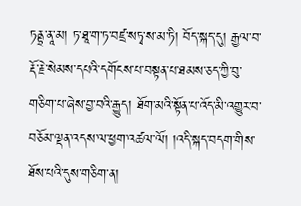ཏནྟྲ་ནཱ་མ། ཏ་ཐཱ་ག་ཏ་བཛྲ་སཏྭ་ས་མ་ཏི། བོད་སྐད་དུ། རྒྱལ་བ་རྡོ་རྗེ་སེམས་དཔའི་དགོངས་པ་བསྟན་པ་ཐམས་ཅད་ཀྱི་བུ་གཅིག་པ་ཞེས་བྱ་བའི་རྒྱུད། ཐོག་མའི་སྟོན་པ་འོད་མི་འགྱུར་བ་བཅོམ་ལྡན་འདས་ལ་ཕྱག་འཚལ་ལོ། །འདི་སྐད་བདག་གིས་ཐོས་པའི་དུས་གཅིག་ན།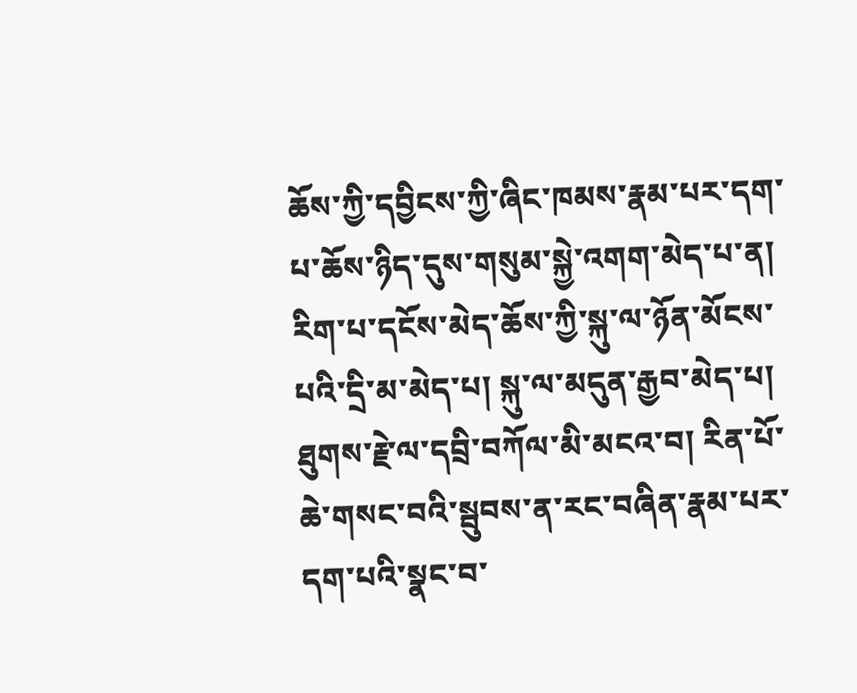ཆོས་ཀྱི་དབྱིངས་ཀྱི་ཞིང་ཁམས་རྣམ་པར་དག་པ་ཆོས་ཉིད་དུས་གསུམ་སྐྱེ་འགག་མེད་པ་ན། རིག་པ་དངོས་མེད་ཆོས་ཀྱི་སྐུ་ལ་ཉོན་མོངས་པའི་དྲི་མ་མེད་པ། སྐུ་ལ་མདུན་རྒྱབ་མེད་པ། ཐུགས་རྗེ་ལ་དབྲི་བཀོལ་མི་མངའ་བ། རིན་པོ་ཆེ་གསང་བའི་སྦུབས་ན་རང་བཞིན་རྣམ་པར་དག་པའི་སྣང་བ་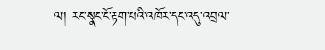ལ། རང་སྣང་ངོ་རྟག་པའི་འཁོར་དང་འདུ་འབྲལ་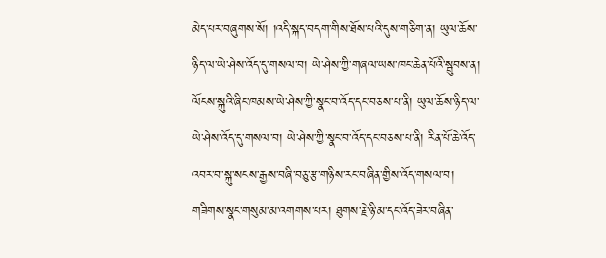མེད་པར་བཞུགས་སོ། །འདི་སྐད་བདག་གིས་ཐོས་པའི་དུས་གཅིག་ན། ཡུལ་ཆོས་ཉིད་ལ་ཡེ་ཤེས་འོད་དུ་གསལ་བ། ཡེ་ཤེས་ཀྱི་གཞལ་ཡས་ཁང་ཆེན་པོའི་སྦུབས་ན། ལོངས་སྐུའི་ཞིང་ཁམས་ཡེ་ཤེས་ཀྱི་སྣང་བ་འོད་དང་བཅས་པ་ནི། ཡུལ་ཆོས་ཉིད་ལ་ཡེ་ཤེས་འོད་དུ་གསལ་བ། ཡེ་ཤེས་ཀྱི་སྣང་བ་འོད་དང་བཅས་པ་ནི། རིན་པོ་ཆེ་འོད་འབར་བ་སྐུ་སངས་རྒྱས་བཞི་བཅུ་རྩ་གཉིས་རང་བཞིན་གྱིས་འོད་གསལ་བ། གཟིགས་སྣང་གསུམ་མ་འགགས་པར། ཐུགས་རྗེ་ཉི་མ་དང་འོད་ཟེར་བཞིན་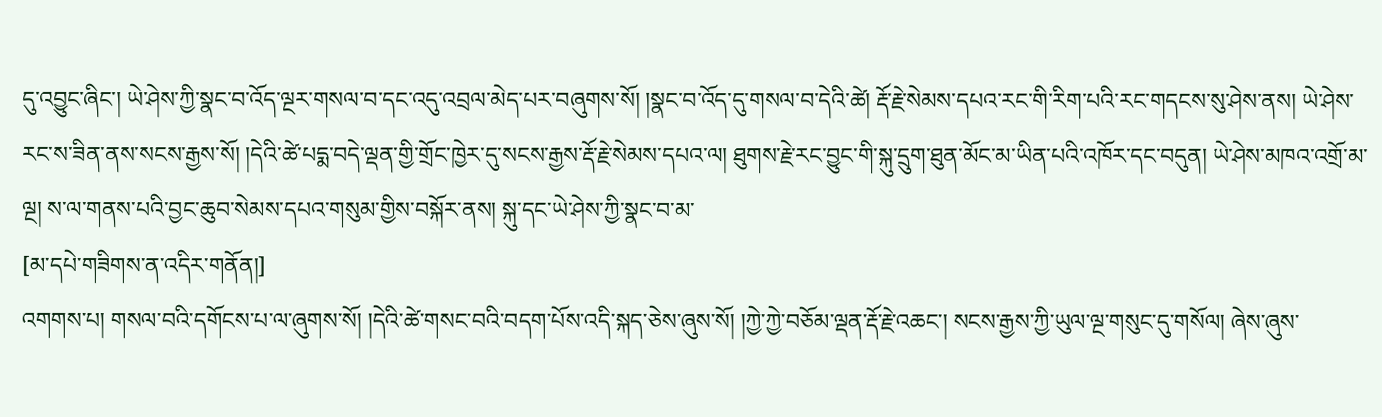དུ་འབྱུང་ཞིང་། ཡེ་ཤེས་ཀྱི་སྣང་བ་འོད་ལྔར་གསལ་བ་དང་འདུ་འབྲལ་མེད་པར་བཞུགས་སོ། །སྣང་བ་འོད་དུ་གསལ་བ་དེའི་ཚེ། རྡོ་རྗེ་སེམས་དཔའ་རང་གི་རིག་པའི་རང་གདངས་སུ་ཤེས་ནས། ཡེ་ཤེས་རང་ས་ཟིན་ནས་སངས་རྒྱས་སོ། །དེའི་ཚེ་པདྨ་བདེ་ལྡན་གྱི་གྲོང་ཁྱེར་དུ་སངས་རྒྱས་རྡོ་རྗེ་སེམས་དཔའ་ལ། ཐུགས་རྗེ་རང་བྱུང་གི་སྐུ་དྲུག་ཐུན་མོང་མ་ཡིན་པའི་འཁོར་དང་བདུན། ཡེ་ཤེས་མཁའ་འགྲོ་མ་ལྔ། ས་ལ་གནས་པའི་བྱང་ཆུབ་སེམས་དཔའ་གསུམ་གྱིས་བསྐོར་ནས། སྐུ་དང་ཡེ་ཤེས་ཀྱི་སྣང་བ་མ་
[མ་དཔེ་གཟིགས་ན་འདིར་གནོན།]
འགགས་པ། གསལ་བའི་དགོངས་པ་ལ་ཞུགས་སོ། །དེའི་ཚེ་གསང་བའི་བདག་པོས་འདི་སྐད་ཅེས་ཞུས་སོ། །ཀྱེ་ཀྱེ་བཅོམ་ལྡན་རྡོ་རྗེ་འཆང་། སངས་རྒྱས་ཀྱི་ཡུལ་ལྔ་གསུང་དུ་གསོལ། ཞེས་ཞུས་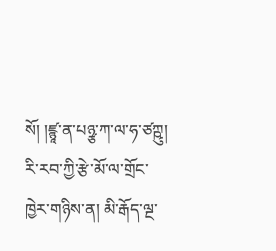སོ། །ཛྙཱ་ན་པཉྩ་ཀ་ལ་ཧ་ཙཀྵུ། རི་རབ་ཀྱི་རྩེ་མོ་ལ་གྲོང་ཁྱེར་གཉིས་ན། མི་རྒོད་ལྔ་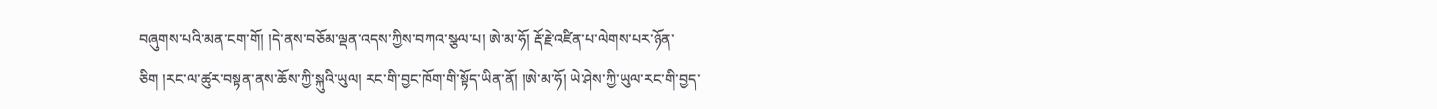བཞུགས་པའི་མན་ངག་གོ། །དེ་ནས་བཅོམ་ལྡན་འདས་ཀྱིས་བཀའ་སྩལ་པ། ཨེ་མ་ཧོ། རྡོ་རྗེ་འཛིན་པ་ལེགས་པར་ཉོན་ཅིག །རང་ལ་ཚུར་བསྟན་ནས་ཆོས་ཀྱི་སྐུའི་ཡུལ། རང་གི་བྱང་ཁོག་གི་སྟོད་ཡིན་ནོ། །ཨེ་མ་ཧོ། ཡེ་ཤེས་ཀྱི་ཡུལ་རང་གི་བྱད་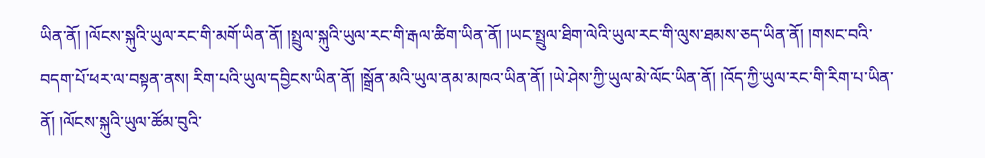ཡིན་ནོ། །ལོངས་སྐུའི་ཡུལ་རང་གི་མགོ་ཡིན་ནོ། །སྤྲུལ་སྐུའི་ཡུལ་རང་གི་རྒལ་ཚིག་ཡིན་ནོ། །ཡང་སྤྲུལ་ཐིག་ལེའི་ཡུལ་རང་གི་ལུས་ཐམས་ཅད་ཡིན་ནོ། །གསང་བའི་བདག་པོ་ཕར་ལ་བསྟན་ནས། རིག་པའི་ཡུལ་དབྱིངས་ཡིན་ནོ། །སྒྲོན་མའི་ཡུལ་ནམ་མཁའ་ཡིན་ནོ། །ཡེ་ཤེས་ཀྱི་ཡུལ་མེ་ལོང་ཡིན་ནོ། །འོད་ཀྱི་ཡུལ་རང་གི་རིག་པ་ཡིན་ནོ། །ལོངས་སྐུའི་ཡུལ་ཚོམ་བུའི་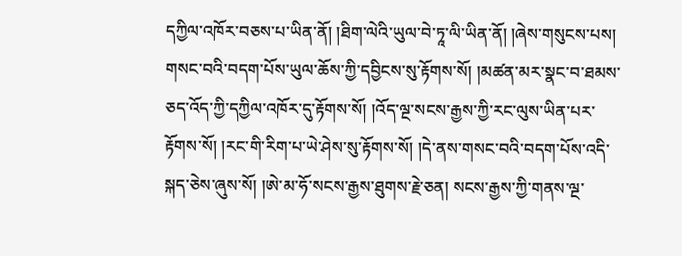དཀྱིལ་འཁོར་བཅས་པ་ཡིན་ནོ། །ཐིག་ལེའི་ཡུལ་བེ་ཏཱ་ལི་ཡིན་ནོ། །ཞེས་གསུངས་པས། གསང་བའི་བདག་པོས་ཡུལ་ཆོས་ཀྱི་དབྱིངས་སུ་རྟོགས་སོ། །མཚན་མར་སྣང་བ་ཐམས་ཅད་འོད་ཀྱི་དཀྱིལ་འཁོར་དུ་རྟོགས་སོ། །འོད་ལྔ་སངས་རྒྱས་ཀྱི་རང་ལུས་ཡིན་པར་རྟོགས་སོ། །རང་གི་རིག་པ་ཡེ་ཤེས་སུ་རྟོགས་སོ། །དེ་ནས་གསང་བའི་བདག་པོས་འདི་སྐད་ཅེས་ཞུས་སོ། །ཨེ་མ་ཧོ་སངས་རྒྱས་ཐུགས་རྗེ་ཅན། སངས་རྒྱས་ཀྱི་གནས་ལྔ་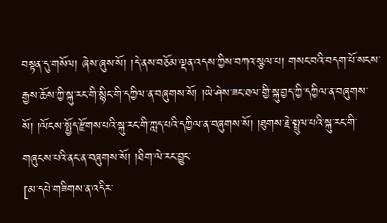བསྟན་དུ་གསོལ། ཞེས་ཞུས་སོ། །དེ་ནས་བཅོམ་ལྡན་འདས་ཀྱིས་བཀའ་སྩལ་པ། གསང་བའི་བདག་པོ་སངས་རྒྱས་ཆོས་ཀྱི་སྐུ་རང་གི་སྙིང་གི་དཀྱིལ་ན་བཞུགས་སོ། །ཡེ་ཤེས་ཟང་ཐལ་གྱི་སྐུ་བྱད་ཀྱི་དཀྱིལ་ན་བཞུགས་སོ། །ལོངས་སྤྱོད་རྫོགས་པའི་སྐུ་རང་གི་ཀླད་པའི་དཀྱིལ་ན་བཞུགས་སོ། །ཐུགས་རྗེ་སྤྲུལ་པའི་སྐུ་རང་གི་གཞུངས་པའི་ནང་ན་བཞུགས་སོ། །ཐིག་ལེ་རང་བྱུང་
[མ་དཔེ་གཟིགས་ན་འདིར་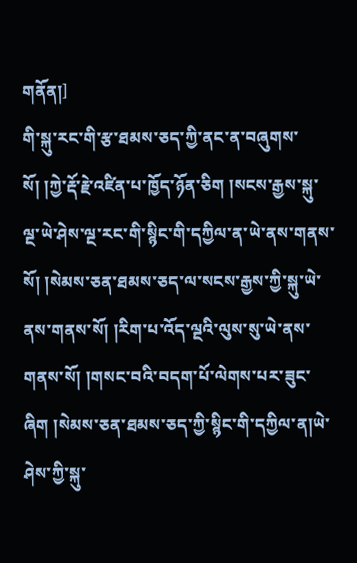གནོན།]
གི་སྐུ་རང་གི་རྩ་ཐམས་ཅད་ཀྱི་ནང་ན་བཞུགས་སོ། །ཀྱེ་རྡོ་རྗེ་འཛིན་པ་ཁྱོད་ཉོན་ཅིག །སངས་རྒྱས་སྐུ་ལྔ་ཡེ་ཤེས་ལྔ་རང་གི་སྙིང་གི་དཀྱིལ་ན་ཡེ་ནས་གནས་སོ། །སེམས་ཅན་ཐམས་ཅད་ལ་སངས་རྒྱས་ཀྱི་སྐུ་ཡེ་ནས་གནས་སོ། །རིག་པ་འོད་ལྔའི་ལུས་སུ་ཡེ་ནས་གནས་སོ། །གསང་བའི་བདག་པོ་ལེགས་པར་ཟུང་ཞིག །སེམས་ཅན་ཐམས་ཅད་ཀྱི་སྙིང་གི་དཀྱིལ་ན།ཡེ་ཤེས་ཀྱི་སྐུ་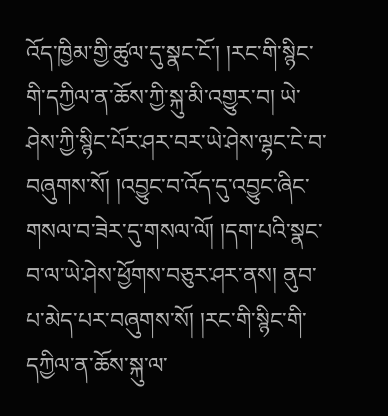འོད་ཁྱིམ་གྱི་ཚུལ་དུ་སྣང་ངོ་། །རང་གི་སྙིང་གི་དཀྱིལ་ན་ཆོས་ཀྱི་སྐུ་མི་འགྱུར་བ། ཡེ་ཤེས་ཀྱི་སྙིང་པོར་ཤར་བར་ཡེ་ཤེས་ལྷང་ངེ་བ་བཞུགས་སོ། །འབྱུང་བ་འོད་དུ་འབྱུང་ཞིང་གསལ་བ་ཟེར་དུ་གསལ་ལོ། །དག་པའི་སྣང་བ་ལ་ཡེ་ཤེས་ཕྱོགས་བཅུར་ཤར་ནས། ནུབ་པ་མེད་པར་བཞུགས་སོ། །རང་གི་སྙིང་གི་དཀྱིལ་ན་ཆོས་སྐུ་ལ་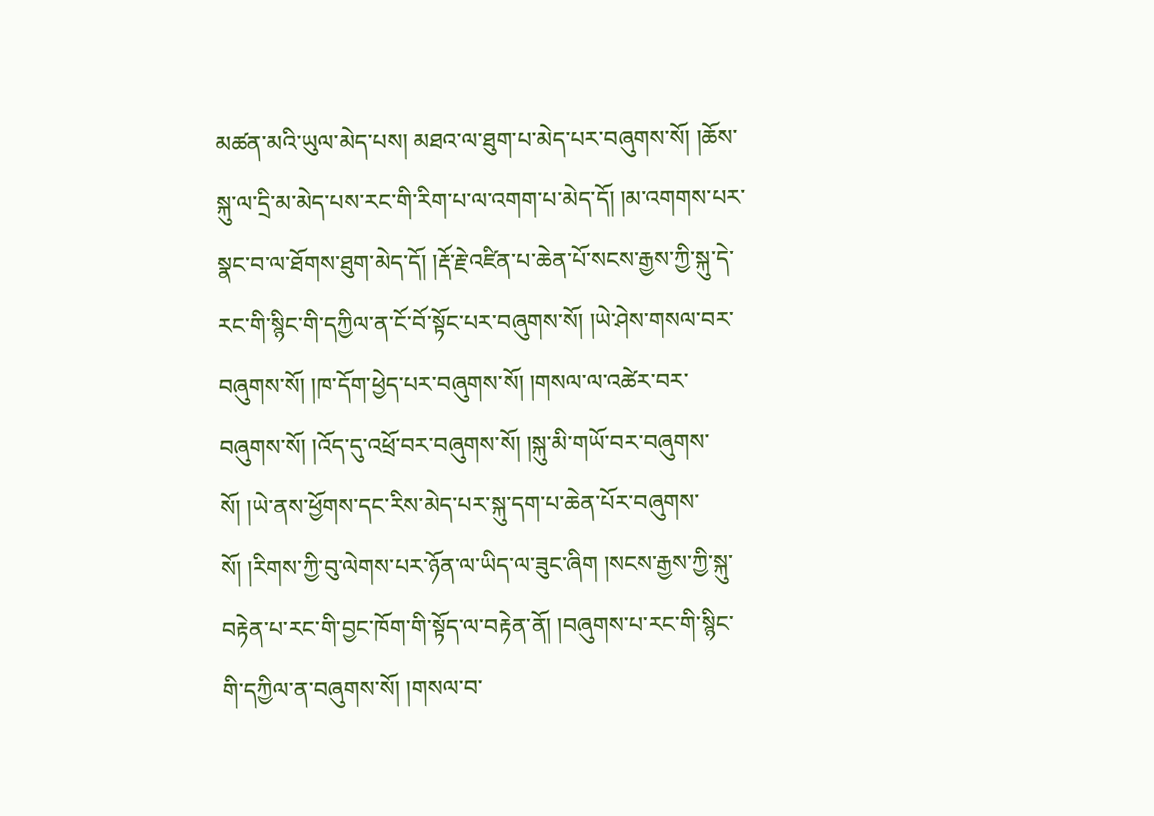མཚན་མའི་ཡུལ་མེད་པས། མཐའ་ལ་ཐུག་པ་མེད་པར་བཞུགས་སོ། །ཆོས་སྐུ་ལ་དྲི་མ་མེད་པས་རང་གི་རིག་པ་ལ་འགག་པ་མེད་དོ། །མ་འགགས་པར་སྣང་བ་ལ་ཐོགས་ཐུག་མེད་དོ། །རྡོ་རྗེ་འཛིན་པ་ཆེན་པོ་སངས་རྒྱས་ཀྱི་སྐུ་དེ་རང་གི་སྙིང་གི་དཀྱིལ་ན་ངོ་བོ་སྟོང་པར་བཞུགས་སོ། །ཡེ་ཤེས་གསལ་བར་བཞུགས་སོ། །ཁ་དོག་ཕྱེད་པར་བཞུགས་སོ། །གསལ་ལ་འཚེར་བར་བཞུགས་སོ། །འོད་དུ་འཕྲོ་བར་བཞུགས་སོ། །སྐུ་མི་གཡོ་བར་བཞུགས་སོ། །ཡེ་ནས་ཕྱོགས་དང་རིས་མེད་པར་སྐུ་དག་པ་ཆེན་པོར་བཞུགས་སོ། །རིགས་ཀྱི་བུ་ལེགས་པར་ཉོན་ལ་ཡིད་ལ་ཟུང་ཞིག །སངས་རྒྱས་ཀྱི་སྐུ་བརྟེན་པ་རང་གི་བྱང་ཁོག་གི་སྟོད་ལ་བརྟེན་ནོ། །བཞུགས་པ་རང་གི་སྙིང་གི་དཀྱིལ་ན་བཞུགས་སོ། །གསལ་བ་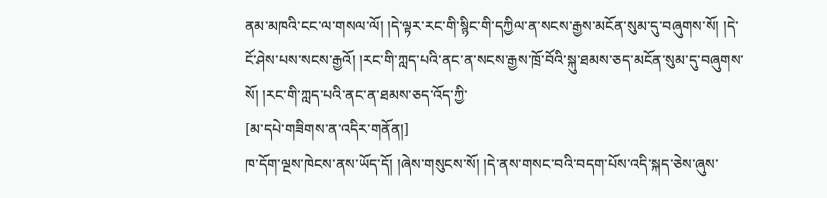ནམ་མཁའི་ངང་ལ་གསལ་ལོ། །དེ་ལྟར་རང་གི་སྙིང་གི་དཀྱིལ་ན་སངས་རྒྱས་མངོན་སུམ་དུ་བཞུགས་སོ། །དེ་ངོ་ཤེས་པས་སངས་རྒྱའོ། །རང་གི་ཀླད་པའི་ནང་ན་སངས་རྒྱས་ཁྲོ་བོའི་སྐུ་ཐམས་ཅད་མངོན་སུམ་དུ་བཞུགས་སོ། །རང་གི་ཀླད་པའི་ནང་ན་ཐམས་ཅད་འོད་ཀྱི་
[མ་དཔེ་གཟིགས་ན་འདིར་གནོན།]
ཁ་དོག་ལྔས་ཁེངས་ནས་ཡོད་དོ། །ཞེས་གསུངས་སོ། །དེ་ནས་གསང་བའི་བདག་པོས་འདི་སྐད་ཅེས་ཞུས་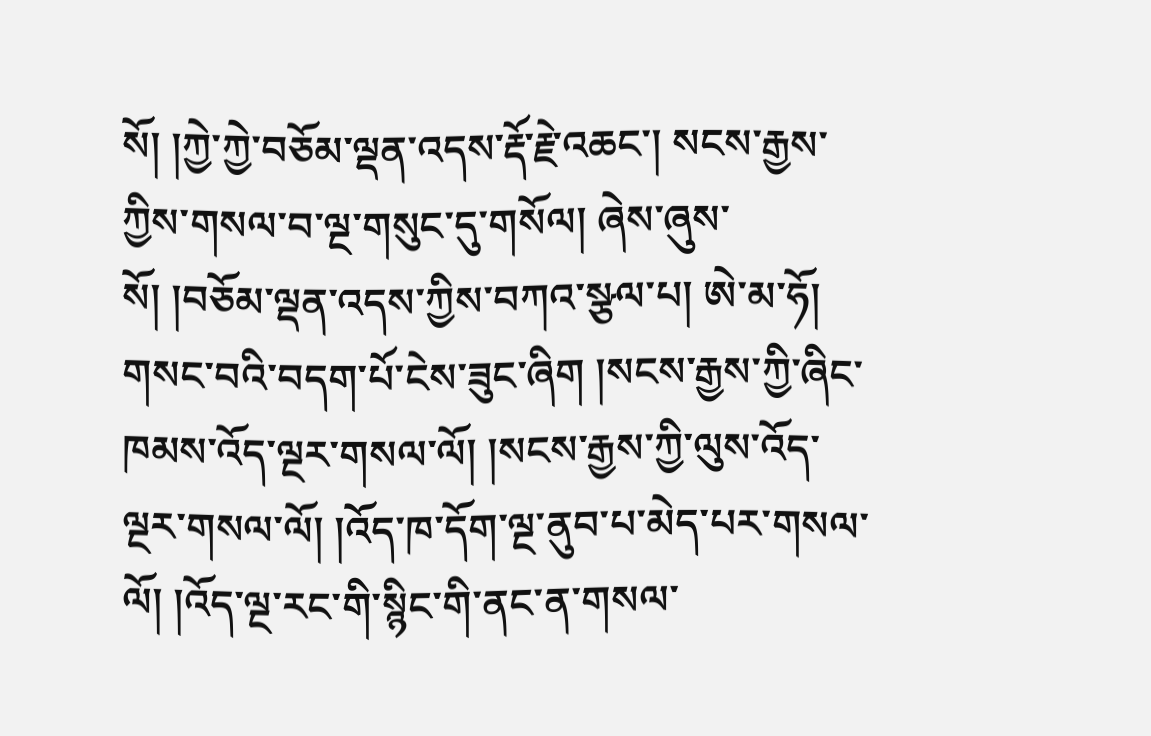སོ། །ཀྱེ་ཀྱེ་བཅོམ་ལྡན་འདས་རྡོ་རྗེ་འཆང་། སངས་རྒྱས་ཀྱིས་གསལ་བ་ལྔ་གསུང་དུ་གསོལ། ཞེས་ཞུས་སོ། །བཅོམ་ལྡན་འདས་ཀྱིས་བཀའ་སྩལ་པ། ཨེ་མ་ཧོ། གསང་བའི་བདག་པོ་ངེས་ཟུང་ཞིག །སངས་རྒྱས་ཀྱི་ཞིང་ཁམས་འོད་ལྔར་གསལ་ལོ། །སངས་རྒྱས་ཀྱི་ལུས་འོད་ལྔར་གསལ་ལོ། །འོད་ཁ་དོག་ལྔ་ནུབ་པ་མེད་པར་གསལ་ལོ། །འོད་ལྔ་རང་གི་སྙིང་གི་ནང་ན་གསལ་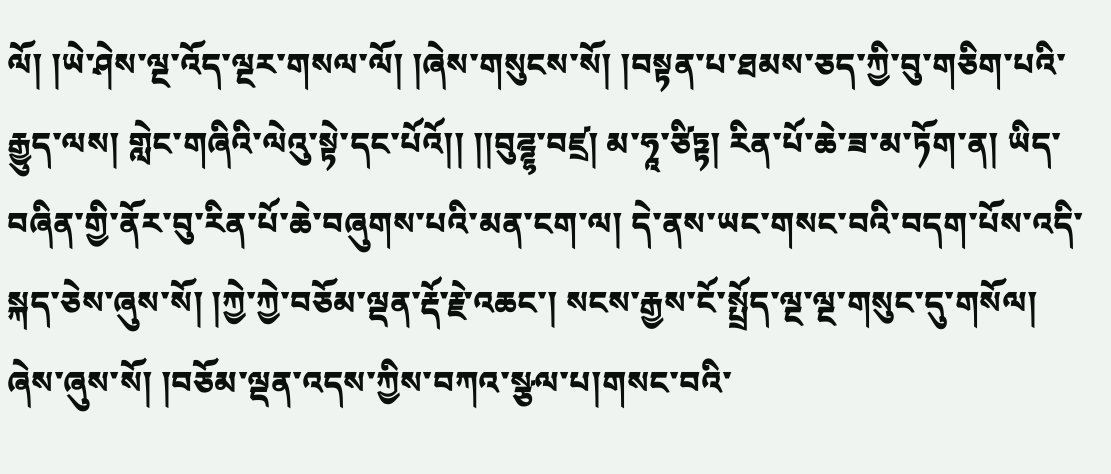ལོ། །ཡེ་ཤེས་ལྔ་འོད་ལྔར་གསལ་ལོ། །ཞེས་གསུངས་སོ། །བསྟན་པ་ཐམས་ཅད་ཀྱི་བུ་གཅིག་པའི་རྒྱུད་ལས། གླེང་གཞིའི་ལེའུ་སྟེ་དང་པོའོ།། །།བུཌྜྷ་བཛྲ། མ་ཧཱ་ཙིཏྟ། རིན་པོ་ཆེ་ཟ་མ་ཏོག་ན། ཡིད་བཞིན་གྱི་ནོར་བུ་རིན་པོ་ཆེ་བཞུགས་པའི་མན་ངག་ལ། དེ་ནས་ཡང་གསང་བའི་བདག་པོས་འདི་སྐད་ཅེས་ཞུས་སོ། །ཀྱེ་ཀྱེ་བཅོམ་ལྡན་རྡོ་རྗེ་འཆང་། སངས་རྒྱས་ངོ་སྤྲོད་ལྔ་ལྔ་གསུང་དུ་གསོལ། ཞེས་ཞུས་སོ། །བཅོམ་ལྡན་འདས་ཀྱིས་བཀའ་སྩལ་པ།གསང་བའི་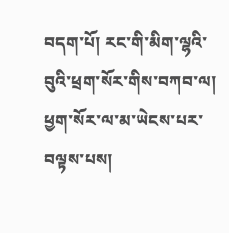བདག་པོ། རང་གི་མིག་ལྷའི་བུའི་ཕྲག་སོར་གིས་བཀབ་ལ། ཕྱག་སོར་ལ་མ་ཡེངས་པར་བལྟས་པས།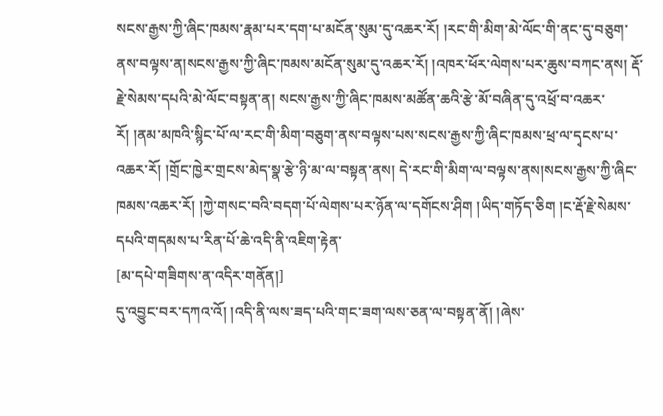སངས་རྒྱས་ཀྱི་ཞིང་ཁམས་རྣམ་པར་དག་པ་མངོན་སུམ་དུ་འཆར་རོ། །རང་གི་མིག་མེ་ལོང་གི་ནང་དུ་བཅུག་ནས་བལྟས་ན།སངས་རྒྱས་ཀྱི་ཞིང་ཁམས་མངོན་སུམ་དུ་འཆར་རོ། །འཁར་ཕོར་ལེགས་པར་ཆུས་བཀང་ནས། རྡོ་རྗེ་སེམས་དཔའི་མེ་ལོང་བསྟན་ན། སངས་རྒྱས་ཀྱི་ཞིང་ཁམས་མཚོན་ཆའི་རྩེ་མོ་བཞིན་དུ་འཕྲོ་བ་འཆར་རོ། །ནམ་མཁའི་སྙིང་པོ་ལ་རང་གི་མིག་བཅུག་ནས་བལྟས་པས་སངས་རྒྱས་ཀྱི་ཞིང་ཁམས་ཕྲ་ལ་དྭངས་པ་འཆར་རོ། །གྲོང་ཁྱེར་གྲངས་མེད་སྣ་རྩེ་ཉི་མ་ལ་བསྟན་ནས། དེ་རང་གི་མིག་ལ་བལྟས་ནས།སངས་རྒྱས་ཀྱི་ཞིང་ཁམས་འཆར་རོ། །ཀྱེ་གསང་བའི་བདག་པོ་ལེགས་པར་ཉོན་ལ་དགོངས་ཤིག །ཡིད་གཏོད་ཅིག །ང་རྡོ་རྗེ་སེམས་དཔའི་གདམས་པ་རིན་པོ་ཆེ་འདི་ནི་འཇིག་རྟེན་
[མ་དཔེ་གཟིགས་ན་འདིར་གནོན།]
དུ་འབྱུང་བར་དཀའ་འོ། །འདི་ནི་ལས་ཟད་པའི་གང་ཟག་ལས་ཅན་ལ་བསྟན་ནོ། །ཞེས་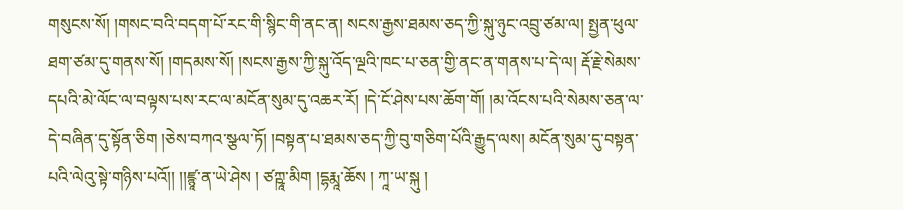གསུངས་སོ། །གསང་བའི་བདག་པོ་རང་གི་སྙིང་གི་ནང་ན། སངས་རྒྱས་ཐམས་ཅད་ཀྱི་སྐུ་ཉུང་འབྲུ་ཙམ་ལ། སྤྱན་ཕུལ་ཐག་ཙམ་དུ་གནས་སོ། །གདམས་སོ། །སངས་རྒྱས་ཀྱི་སྐུ་འོད་ལྔའི་ཁང་པ་ཅན་གྱི་ནང་ན་གནས་པ་དེ་ལ། རྡོ་རྗེ་སེམས་དཔའི་མེ་ལོང་ལ་བལྟས་པས་རང་ལ་མངོན་སུམ་དུ་འཆར་རོ། །དེ་ངོ་ཤེས་པས་ཆོག་གོ། །མ་འོངས་པའི་སེམས་ཅན་ལ་དེ་བཞིན་དུ་སྟོན་ཅིག །ཅེས་བཀའ་སྩལ་ཏོ། །བསྟན་པ་ཐམས་ཅད་ཀྱི་བུ་གཅིག་པོའི་རྒྱུད་ལས། མངོན་སུམ་དུ་བསྟན་པའི་ལེའུ་སྟེ་གཉིས་པའོ།། །།ཛྙཱ་ན་ཡེ་ཤེས ། ཙཀྵཱ་མིག །དྷརྨཱ་ཆོས ། ཀཱ་ཡ་སྐུ །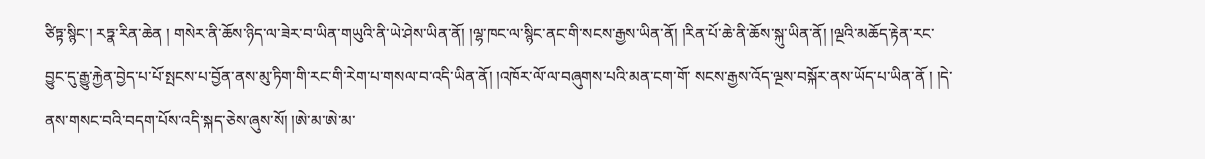ཙིཏྟ་སྙིང་། རཏྣ་རིན་ཆེན ། གསེར་ནི་ཆོས་ཉིད་ལ་ཟེར་བ་ཡིན་གཡུའི་ནི་ཡེ་ཤེས་ཡིན་ནོ། །ལྷ་ཁང་ལ་སྙིང་ནང་གི་སངས་རྒྱས་ཡིན་ནོ། །རིན་པོ་ཆེ་ནི་ཆོས་སྐུ་ཡིན་ནོ། །ལྔའི་མཆོད་རྟེན་རང་བྱུང་དུ་རྒྱུ་རྐྱེན་བྱེད་པ་པོ་སྤངས་པ་བྱོན་ནས་མུ་ཏིག་གི་རང་གི་རེག་པ་གསལ་བ་འདི་ཡིན་ནོ། །འཁོར་ལོ་ལ་བཞུགས་པའི་མན་ངག་གོ་ སངས་རྒྱས་འོད་ལྔས་བསྐོར་ནས་ཡོད་པ་ཡིན་ནོ ། །དེ་ནས་གསང་བའི་བདག་པོས་འདི་སྐད་ཅེས་ཞུས་སོ། །ཨེ་མ་ཨེ་མ་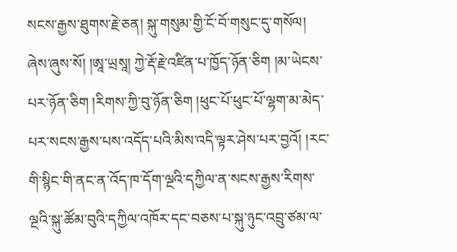སངས་རྒྱས་ཐུགས་རྗེ་ཅན། སྐུ་གསུམ་གྱི་ངོ་བོ་གསུང་དུ་གསོལ། ཞེས་ཞུས་སོ། །ཨཱ་ཡྲསཱ། ཀྱེ་རྡོ་རྗེ་འཛིན་པ་ཁྱོད་ཉོན་ཅིག །མ་ཡེངས་པར་ཉོན་ཅིག །རིགས་ཀྱི་བུ་ཉོན་ཅིག །ཕུང་པོ་ཕུང་པོ་ལྷག་མ་མེད་པར་སངས་རྒྱས་པས་འདོད་པའི་མིས་འདི་ལྟར་ཤེས་པར་བྱའོ། །རང་གི་སྙིང་གི་ནང་ན་འོད་ཁ་དོག་ལྔའི་དཀྱིལ་ན་སངས་རྒྱས་རིགས་ལྔའི་སྐུ་ཚོམ་བུའི་དཀྱིལ་འཁོར་དང་བཅས་པ་སྐུ་ཉུང་འབྲུ་ཙམ་ལ་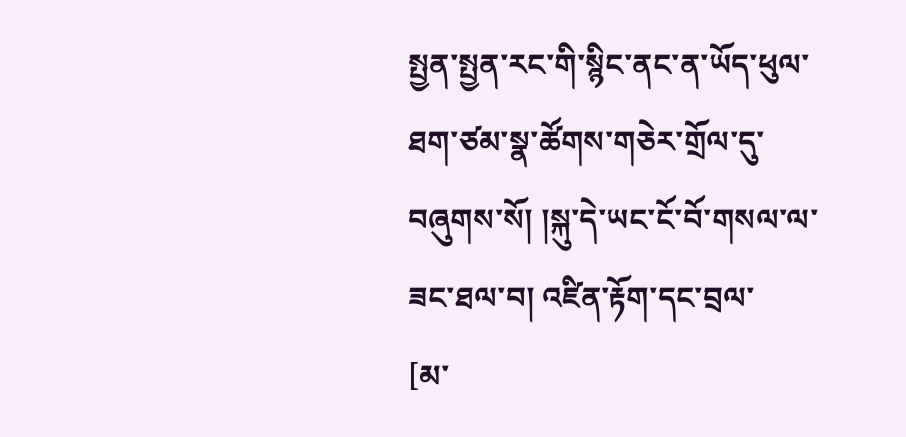སྤྱན་སྤྱན་རང་གི་སྙིང་ནང་ན་ཡོད་ཕུལ་ཐག་ཙམ་སྣ་ཚོགས་གཅེར་གྲོལ་དུ་བཞུགས་སོ། །སྐུ་དེ་ཡང་ངོ་བོ་གསལ་ལ་ཟང་ཐལ་བ། འཛིན་རྟོག་དང་བྲལ་
[མ་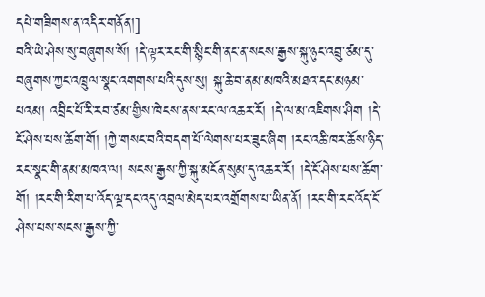དཔེ་གཟིགས་ན་འདིར་གནོན།]
བའི་ཡེ་ཤེས་སུ་བཞུགས་སོ། །དེ་ལྟར་རང་གི་སྙིང་གི་ནང་ན་སངས་རྒྱས་སྐུ་ཉུང་འབྲུ་ཙམ་དུ་བཞུགས་ཀྱང་འཁྲུལ་སྣང་འགགས་པའི་དུས་སུ། སྐུ་ཆེ་བ་ནམ་མཁའི་མཐའ་དང་མཉམ་པའམ། འབྲིང་པོ་རི་རབ་ཙམ་གྱིས་ཁེངས་ནས་རང་ལ་འཆར་རོ། །དེ་ལ་མ་འཇིགས་ཤིག །དེ་ངོ་ཤེས་པས་ཆོག་གོ། །ཀྱེ་གསང་བའི་བདག་པོ་ལེགས་པར་ཟུང་ཞིག །རང་འཆི་ཁར་ཆོས་ཉིད་རང་སྣང་གི་ནམ་མཁའ་ལ། སངས་རྒྱས་ཀྱི་སྐུ་མངོན་སུམ་དུ་འཆར་རོ། །དེ་ངོ་ཤེས་པས་ཆོག་གོ། །རང་གི་རིག་པ་འོད་ལྔ་དང་འདུ་འབྲལ་མེད་པར་འགྲོགས་པ་ཡིན་ནོ། །རང་གི་རང་འོད་ངོ་ཤེས་པས་སངས་རྒྱས་ཀྱི་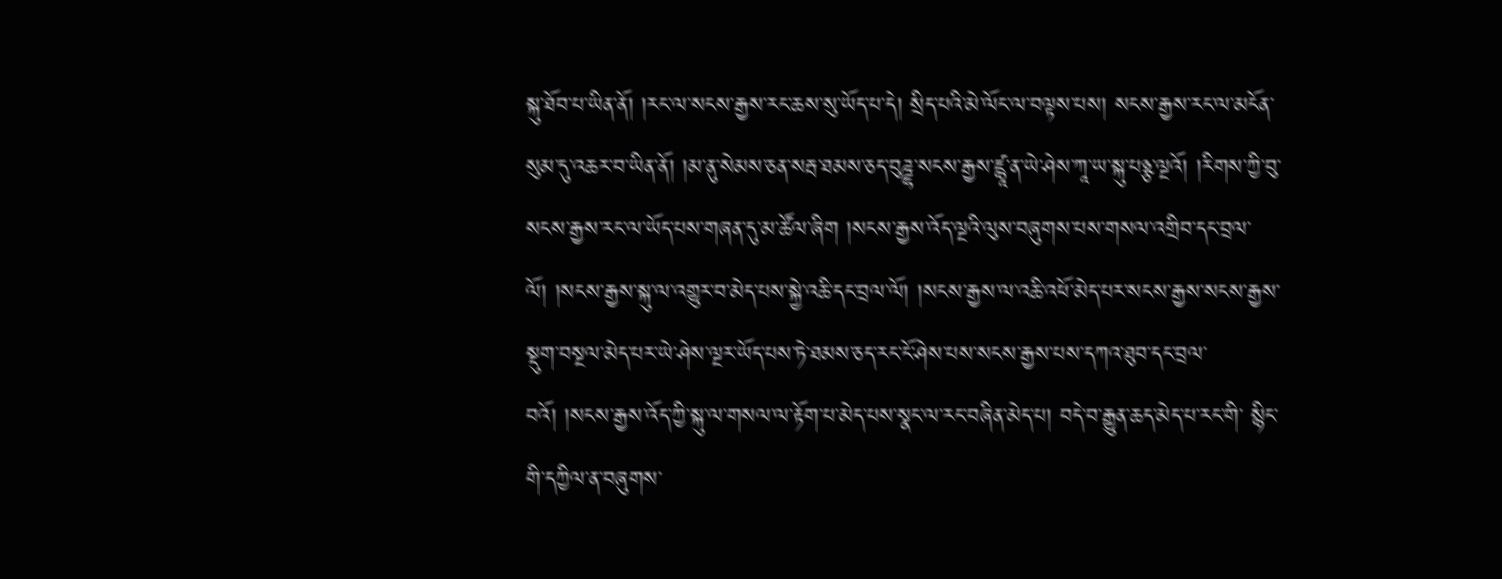སྐུ་ཐོབ་པ་ཡིན་ནོ། །རང་ལ་སངས་རྒྱས་རང་ཆས་སུ་ཡོད་པ་དེ། སྲིད་པའི་མེ་ལོང་ལ་བལྟས་པས། སངས་རྒྱས་རང་ལ་མངོན་སུམ་དུ་འཆར་བ་ཡིན་ནོ། །མ་ནུ་སེམས་ཅན་སརྦ་ཐམས་ཅད་བུཌྜྷ་སངས་རྒྱས་ཛྙཱ་ན་ཡེ་ཤེས་ཀཱ་ཡ་སྐུ་པཉྩ་ལྔའོ། །རིགས་ཀྱི་བུ་སངས་རྒྱས་རང་ལ་ཡོད་པས་གཞན་དུ་མ་ཚོལ་ཞིག །སངས་རྒྱས་འོད་ལྔའི་ལུས་བཞུགས་པས་གསལ་འགྲིབ་དང་བྲལ་ལོ། །སངས་རྒྱས་སྐུ་ལ་འགྱུར་བ་མེད་པས་སྐྱེ་འཆི་དང་བྲལ་ལོ། །སངས་རྒྱས་ལ་འཆི་འཕོ་མེད་པར་སངས་རྒྱས་སངས་རྒྱས་སྡུག་བསྔལ་མེད་པར་ཡེ་ཤེས་ལྔར་ཡོད་པས་ཏེ་ཐམས་ཅད་རང་ངོ་ཤེས་པས་སངས་རྒྱས་པས་དཀའ་ཐུབ་དང་བྲལ་བའོ། །སངས་རྒྱས་འོད་ཀྱི་སྐུ་ལ་གསལ་ལ་རྟོག་པ་མེད་པས་སྣང་ལ་རང་བཞིན་མེད་པ། བདེ་བ་རྒྱུན་ཆད་མེད་པ་རང་གི་ སྙིང་གི་དཀྱིལ་ན་བཞུགས་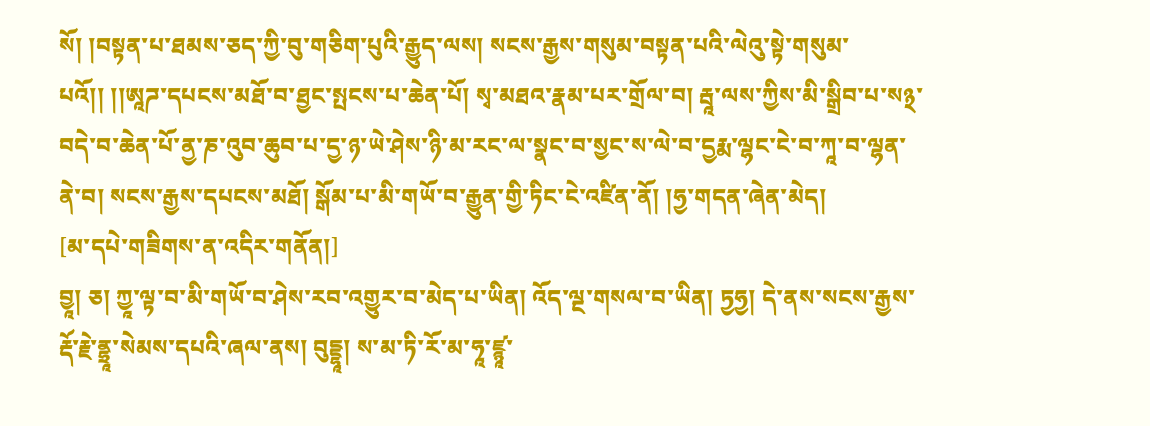སོ། །བསྟན་པ་ཐམས་ཅད་ཀྱི་བུ་གཅིག་པུའི་རྒྱུད་ལས། སངས་རྒྱས་གསུམ་བསྟན་པའི་ལེའུ་སྟེ་གསུམ་པའོ།། །།ཨཱཌ་དཔངས་མཐོ་བ་ཐྱང་སྤངས་པ་ཆེན་པོ། སྭ་མཐའ་རྣམ་པར་གྲོལ་བ། རྦཱ་ལས་ཀྱིས་མི་སྒྲིབ་པ་ས྅་བདེ་བ་ཆེན་པོ་ནྱ་ཎ་འུབ་ཆུབ་པ་དྱ་ཉ་ཡེ་ཤེས་ཉི་མ་རང་ལ་སྣང་བ་སྱང་ས་ལེ་བ་དྱརྨ་ལྷང་ངེ་བ་ཀཱ་བ་ལྷན་ནེ་བ། སངས་རྒྱས་དཔངས་མཐོ། སྒོམ་པ་མི་གཡོ་བ་རྒྱུན་གྱི་ཏིང་ངེ་འཛིན་ནོ། །ཧྱ་གདན་ཞེན་མེད།
[མ་དཔེ་གཟིགས་ན་འདིར་གནོན།]
བྱཱ། ཅ། ཀྱཱ་ལྟ་བ་མི་གཡོ་བ་ཤེས་རབ་འགྱུར་བ་མེད་པ་ཡིན། འོད་ལྔ་གསལ་བ་ཡིན། ཏྱཧྱ། དེ་ནས་སངས་རྒྱས་རྡོ་རྗེ་ནྷྲཱ་སེམས་དཔའི་ཞལ་ནས། བུདྡྷཱ། ས་མ་ཏི་རོ་མ་ཧཱ་ཛྙཱ་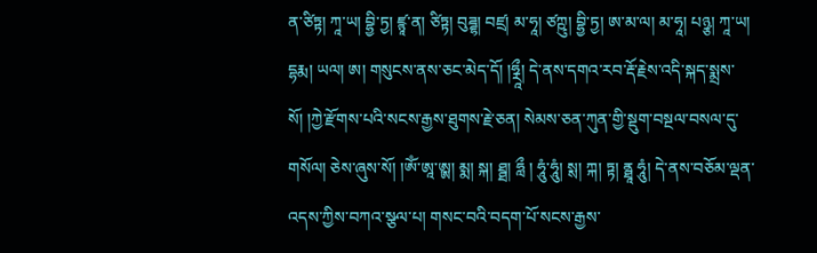ན་ཙིཏྟ། ཀཱ་ཡ། བྷྱི་ཏྱ། ཛྙཱ་ན། ཙིཏྟ། བུཌྜྷ། བཛྲ། མ་ཧཱ། ཙཀྵུ། བྷྱི་ཏྱ། ཨ་མ་ལ། མ་ཧཱ། པཉྩ། ཀཱ་ཡ། དྷརྨ། ཡལ། ཨ། གསུངས་ནས་ཅང་མེད་དོ། །ཧྼཱྀ། དེ་ནས་དགའ་རབ་རྡོ་རྗེས་འདི་སྐད་སྨྲས་སོ། །ཀྱེ་རྫོགས་པའི་སངས་རྒྱས་ཐུགས་རྗེ་ཅན། སེམས་ཅན་ཀུན་གྱི་སྡུག་བསྔལ་བསལ་དུ་གསོལ། ཅེས་ཞུས་སོ། །ཨོཾ་ཨཱ་ཨྸ། མྨ། སྐ། ཐྠ། ཧླྀ ། ཧཱུཾ་ཧཱུཾ། སྶ། ཀྐ། ཏྟ། ནྠཱ ཧཱུཾ། དེ་ནས་བཅོམ་ལྡན་འདས་ཀྱིས་བཀའ་སྩལ་པ། གསང་བའི་བདག་པོ་སངས་རྒྱས་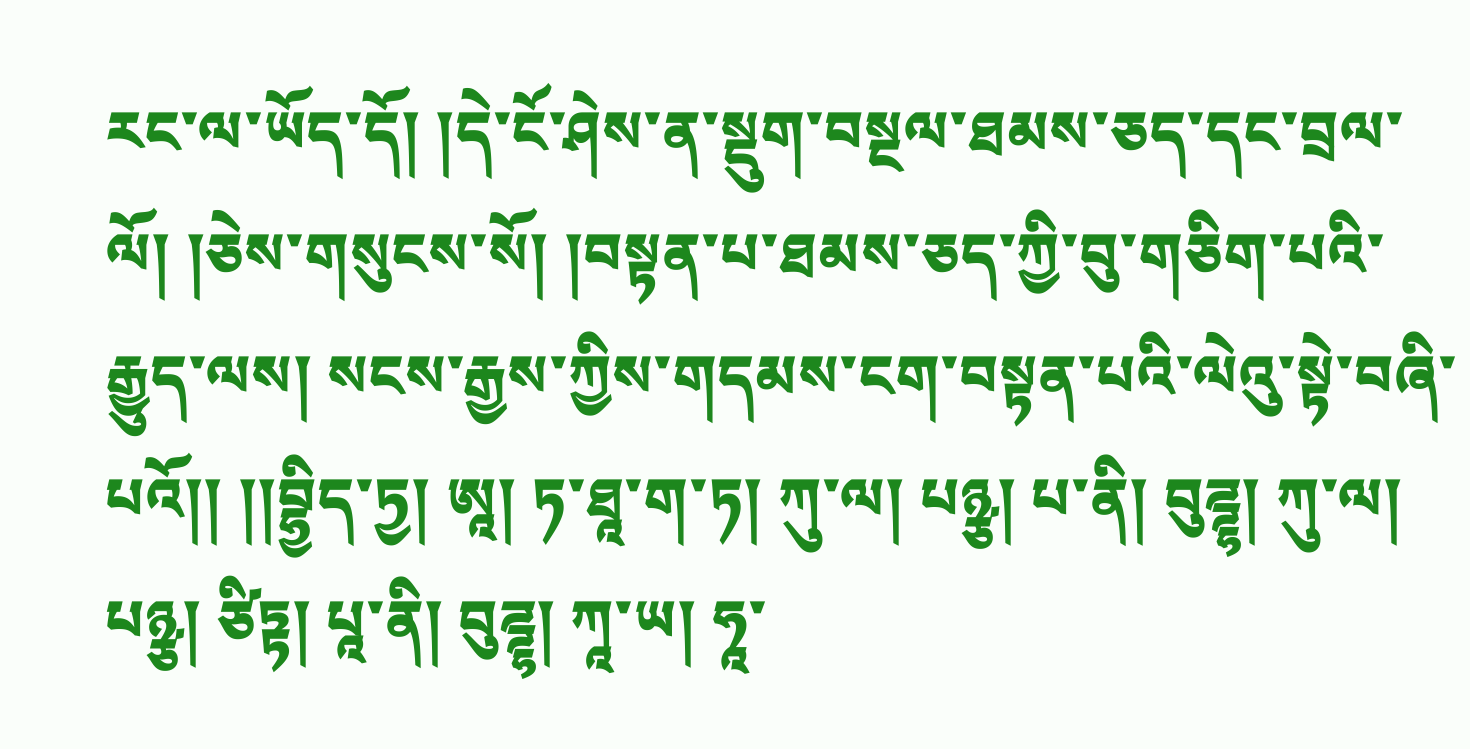རང་ལ་ཡོད་དོ། །དེ་ངོ་ཤེས་ན་སྡུག་བསྔལ་ཐམས་ཅད་དང་བྲལ་ལོ། །ཅེས་གསུངས་སོ། །བསྟན་པ་ཐམས་ཅད་ཀྱི་བུ་གཅིག་པའི་རྒྱུད་ལས། སངས་རྒྱས་ཀྱིས་གདམས་ངག་བསྟན་པའི་ལེའུ་སྟེ་བཞི་པའོ།། །།བྷྱིད་ཏྱ། ཨཱ། ཏ་ཐཱ་ག་ཏ། ཀུ་ལ། པཉྩ། པ་ནི། བུཌྜྷ། ཀུ་ལ། པཉྩ། ཙིཏྟ། པཱ་ནི། བུཌྜྷ། ཀཱ་ཡ། ཧཱ་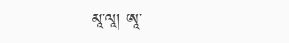མཱ་ལཱ། ཨཱ་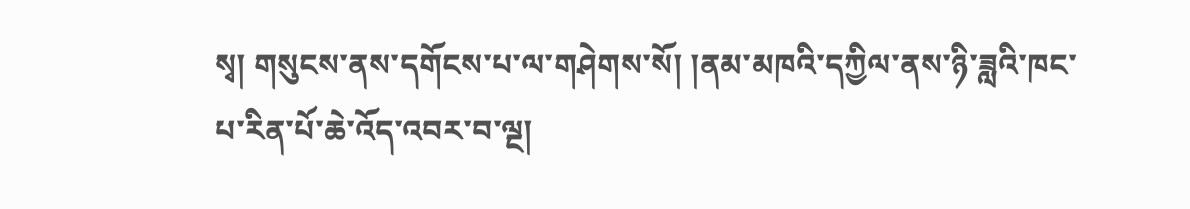སྭ། གསུངས་ནས་དགོངས་པ་ལ་གཤེགས་སོ། །ནམ་མཁའི་དཀྱིལ་ནས་ཉི་ཟླའི་ཁང་པ་རིན་པོ་ཆེ་འོད་འབར་བ་ལྔ།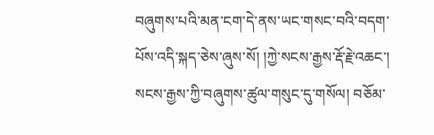བཞུགས་པའི་མན་ངག་དེ་ནས་ཡང་གསང་བའི་བདག་པོས་འདི་སྐད་ཅེས་ཞུས་སོ། །ཀྱེ་སངས་རྒྱས་རྡོ་རྗེ་འཆང་། སངས་རྒྱས་ཀྱི་བཞུགས་ཚུལ་གསུང་དུ་གསོལ། བཅོམ་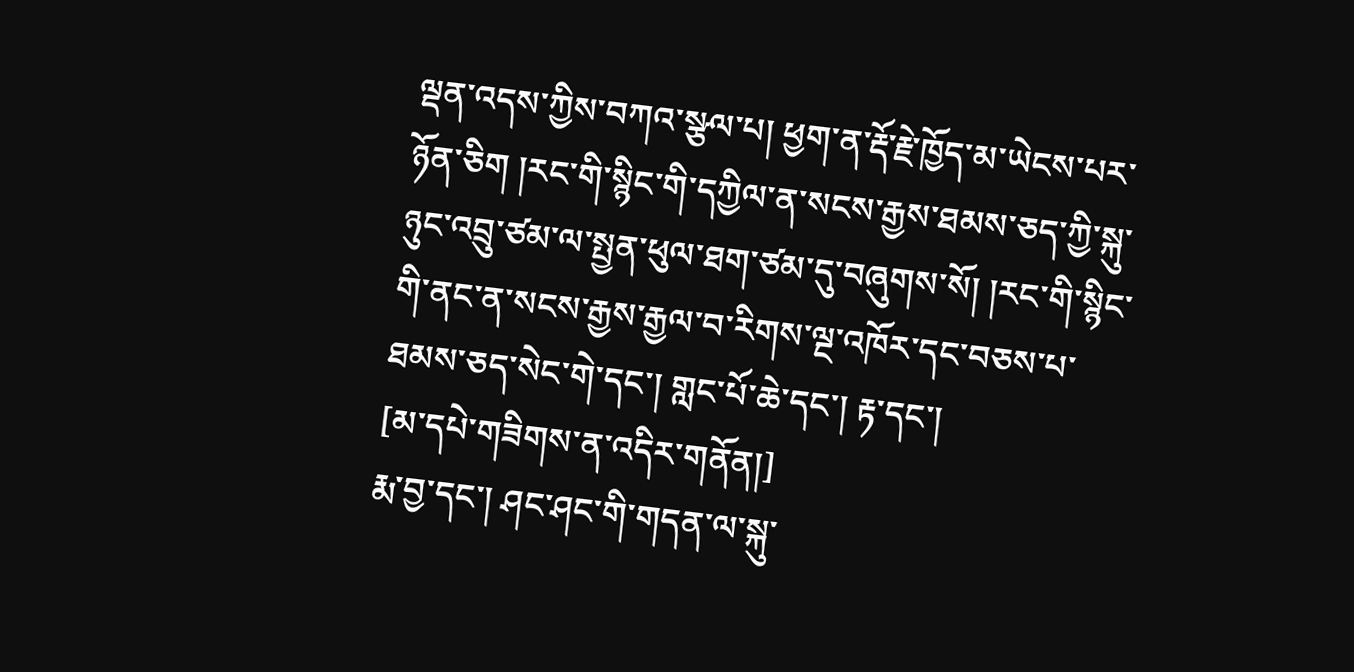ལྡན་འདས་ཀྱིས་བཀའ་སྩལ་པ། ཕྱག་ན་རྡོ་རྗེ་ཁྱོད་མ་ཡེངས་པར་ཉོན་ཅིག །རང་གི་སྙིང་གི་དཀྱིལ་ན་སངས་རྒྱས་ཐམས་ཅད་ཀྱི་སྐུ་ཉུང་འབྲུ་ཙམ་ལ་སྤྱན་ཕུལ་ཐག་ཙམ་དུ་བཞུགས་སོ། །རང་གི་སྙིང་གི་ནང་ན་སངས་རྒྱས་རྒྱལ་བ་རིགས་ལྔ་འཁོར་དང་བཅས་པ་ཐམས་ཅད་སེང་གེ་དང་། གླང་པོ་ཆེ་དང་། རྟ་དང་།
[མ་དཔེ་གཟིགས་ན་འདིར་གནོན།]
རྨ་བྱ་དང་། ཤང་ཤང་གི་གདན་ལ་སྐུ་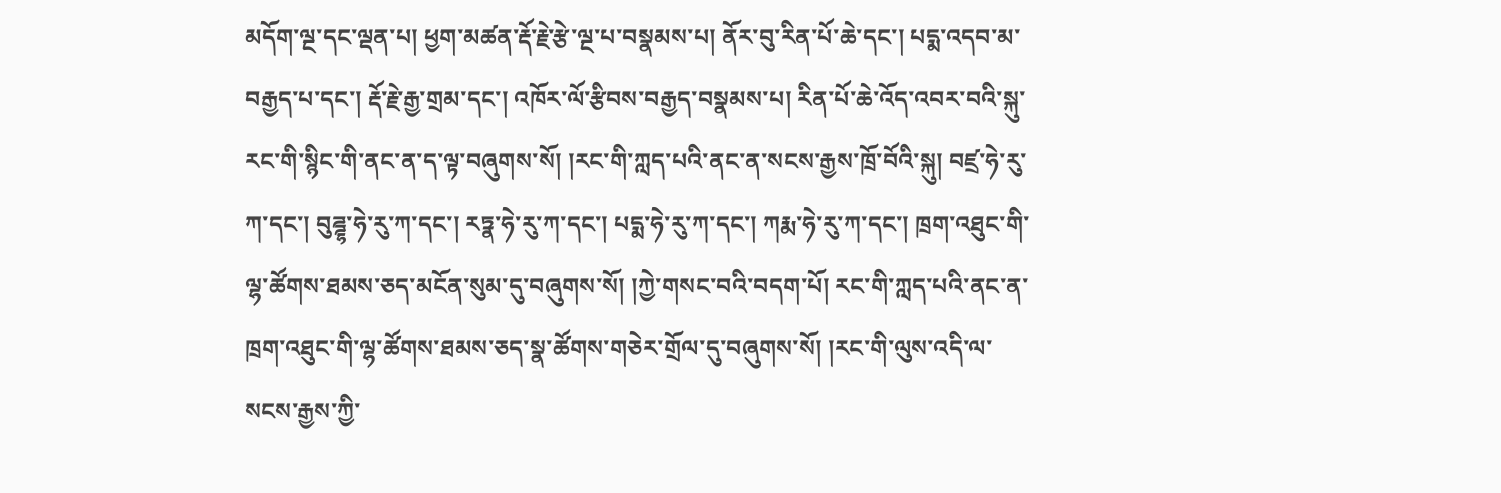མདོག་ལྔ་དང་ལྡན་པ། ཕྱག་མཚན་རྡོ་རྗེ་རྩེ་ལྔ་པ་བསྣམས་པ། ནོར་བུ་རིན་པོ་ཆེ་དང་། པདྨ་འདབ་མ་བརྒྱད་པ་དང་། རྡོ་རྗེ་རྒྱ་གྲམ་དང་། འཁོར་ལོ་རྩིབས་བརྒྱད་བསྣམས་པ། རིན་པོ་ཆེ་འོད་འབར་བའི་སྐུ་རང་གི་སྙིང་གི་ནང་ན་ད་ལྟ་བཞུགས་སོ། །རང་གི་ཀླད་པའི་ནང་ན་སངས་རྒྱས་ཁྲོ་བོའི་སྐུ། བཛྲ་ཧེ་རུ་ཀ་དང་། བུཌྜྷ་ཧེ་རུ་ཀ་དང་། རཏྣ་ཧེ་རུ་ཀ་དང་། པདྨ་ཧེ་རུ་ཀ་དང་། ཀརྨ་ཧེ་རུ་ཀ་དང་། ཁྲག་འཐུང་གི་ལྷ་ཚོགས་ཐམས་ཅད་མངོན་སུམ་དུ་བཞུགས་སོ། །ཀྱེ་གསང་བའི་བདག་པོ། རང་གི་ཀླད་པའི་ནང་ན་ཁྲག་འཐུང་གི་ལྷ་ཚོགས་ཐམས་ཅད་སྣ་ཚོགས་གཅེར་གྲོལ་དུ་བཞུགས་སོ། །རང་གི་ལུས་འདི་ལ་སངས་རྒྱས་ཀྱི་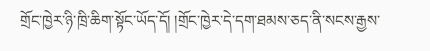གྲོང་ཁྱེར་ཉི་ཁྲི་ཆིག་སྟོང་ཡོད་དོ། །གྲོང་ཁྱེར་དེ་དག་ཐམས་ཅད་ནི་སངས་རྒྱས་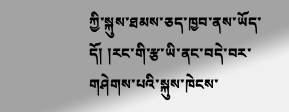ཀྱི་སྐུས་ཐམས་ཅད་ཁྱབ་ནས་ཡོད་དོ། །རང་གི་རྩ་ཡི་ནང་བདེ་བར་གཤེགས་པའི་སྐུས་ཁེངས་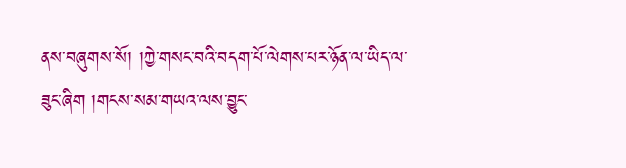ནས་བཞུགས་སོ། །ཀྱེ་གསང་བའི་བདག་པོ་ལེགས་པར་ཉོན་ལ་ཡིད་ལ་ཟུང་ཞིག །གངས་སམ་གཡའ་ལས་བྱུང་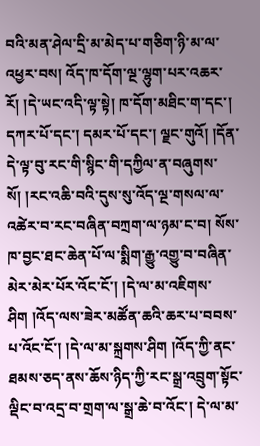བའི་མན་ཤེལ་དྲི་མ་མེད་པ་གཅིག་ཉི་མ་ལ་འཕྱར་བས། འོད་ཁ་དོག་ལྔ་ལྷུག་པར་འཆར་རོ། །དེ་ཡང་འདི་ལྟ་སྟེ། ཁ་དོག་མཐིང་ག་དང་། དཀར་པོ་དང་། དམར་པོ་དང་། ལྗང་གུའོ། །དོན་དེ་ལྟ་བུ་རང་གི་སྙིང་གི་དཀྱིལ་ན་བཞུགས་སོ། །རང་འཆི་བའི་དུས་སུ་འོད་ལྔ་གསལ་ལ་འཚེར་བ་རང་བཞིན་བཀྲག་ལ་ཉམ་ང་བ། སོས་ཁ་བྱང་ཐང་ཆེན་པོ་ལ་སྨིག་རྒྱུ་འགྱུ་བ་བཞིན་མེར་མེར་པོར་འོང་ངོ་། །དེ་ལ་མ་འཇིགས་ཤིག །འོད་ལས་ཟེར་མཚོན་ཆའི་ཆར་པ་བབས་པ་འོང་ངོ་། །དེ་ལ་མ་སྐྲགས་ཤིག །འོད་ཀྱི་ནང་ཐམས་ཅད་ནས་ཆོས་ཉིད་ཀྱི་རང་སྒྲ་འབྲུག་སྟོང་ལྡིང་བ་འདྲ་བ་གྲག་ལ་སྒྲ་ཆེ་བ་འོང་། དེ་ལ་མ་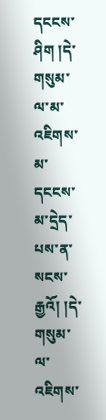དངངས་ཤིག །དེ་གསུམ་ལ་མ་འཇིགས་མ་དངངས་མ་དྲེད་པས་ན་སངས་རྒྱའོ། །དེ་གསུམ་ལ་འཇིགས་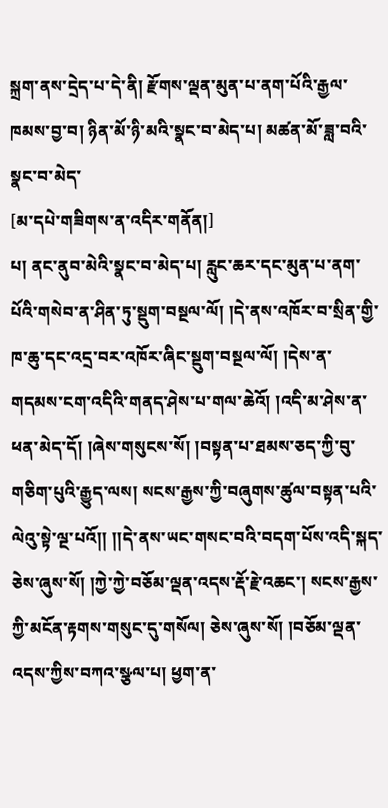སྐྲག་ནས་དྲེད་པ་དེ་ནི། རྫོགས་ལྡན་མུན་པ་ནག་པོའི་རྒྱལ་ཁམས་བྱ་བ། ཉིན་མོ་ཉི་མའི་སྣང་བ་མེད་པ། མཚན་མོ་ཟླ་བའི་སྣང་བ་མེད་
[མ་དཔེ་གཟིགས་ན་འདིར་གནོན།]
པ། ནང་ནུབ་མེའི་སྣང་བ་མེད་པ། རླུང་ཆར་དང་མུན་པ་ནག་པོའི་གསེབ་ན་ཤིན་ཏུ་སྡུག་བསྔལ་ལོ། །དེ་ནས་འཁོར་བ་སྲིན་གྱི་ཁ་ཆུ་དང་འདྲ་བར་འཁོར་ཞིང་སྡུག་བསྔལ་ལོ། །དེས་ན་གདམས་ངག་འདིའི་གནད་ཤེས་པ་གལ་ཆེའོ། །འདི་མ་ཤེས་ན་ཕན་མེད་དོ། །ཞེས་གསུངས་སོ། །བསྟན་པ་ཐམས་ཅད་ཀྱི་བུ་གཅིག་པུའི་རྒྱུད་ལས། སངས་རྒྱས་ཀྱི་བཞུགས་ཚུལ་བསྟན་པའི་ལེའུ་སྟེ་ལྔ་པའོ།། །།དེ་ནས་ཡང་གསང་བའི་བདག་པོས་འདི་སྐད་ཅེས་ཞུས་སོ། །ཀྱེ་ཀྱེ་བཅོམ་ལྡན་འདས་རྡོ་རྗེ་འཆང་། སངས་རྒྱས་ཀྱི་མངོན་རྟགས་གསུང་དུ་གསོལ། ཅེས་ཞུས་སོ། །བཅོམ་ལྡན་འདས་ཀྱིས་བཀའ་སྩལ་པ། ཕྱག་ན་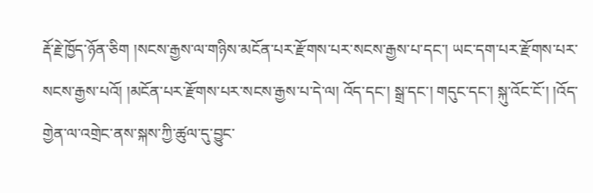རྡོ་རྗེ་ཁྱོད་ཉོན་ཅིག །སངས་རྒྱས་ལ་གཉིས་མངོན་པར་རྫོགས་པར་སངས་རྒྱས་པ་དང་། ཡང་དག་པར་རྫོགས་པར་སངས་རྒྱས་པའོ། །མངོན་པར་རྫོགས་པར་སངས་རྒྱས་པ་དེ་ལ། འོད་དང་། སྒྲ་དང་། གདུང་དང་། སྐུ་འོང་ངོ་། །འོད་གྱེན་ལ་འགྲེང་ནས་སྐས་ཀྱི་ཚུལ་དུ་བྱུང་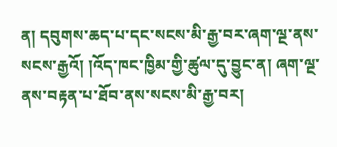ན། དབུགས་ཆད་པ་དང་སངས་མི་རྒྱ་བར་ཞག་ལྔ་ནས་སངས་རྒྱའོ། །འོད་ཁང་ཁྱིམ་གྱི་ཚུལ་དུ་བྱུང་ན། ཞག་ལྔ་ནས་བརྟན་པ་ཐོབ་ནས་སངས་མི་རྒྱ་བར།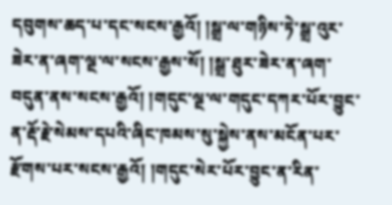དབུགས་ཆད་པ་དང་སངས་རྒྱའོ། །སྒྲ་ལ་གཉིས་ཏེ་སྒྲ་འུར་ཟེར་ན་ཞག་ལྔ་ལ་སངས་རྒྱས་སོ། །སྒྲ་ཐུར་ཟེར་ན་ཞག་བདུན་ནས་སངས་རྒྱའོ། །གདུང་ལྔ་ལ་གདུང་དཀར་པོར་བྱུང་ན་རྡོ་རྗེ་སེམས་དཔའི་ཞིང་ཁམས་སུ་སྐྱེས་ནས་མངོན་པར་རྫོགས་པར་སངས་རྒྱའོ། །གདུང་སེར་པོར་བྱུང་ན་རིན་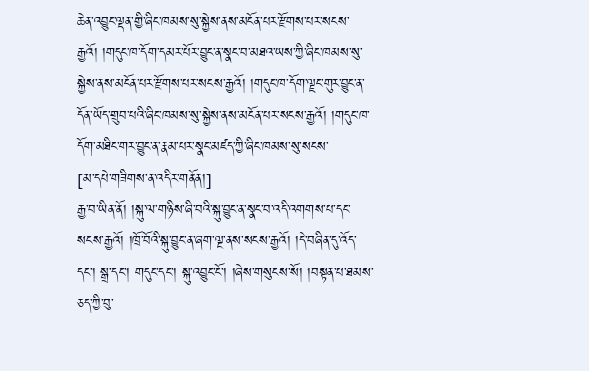ཆེན་འབྱུང་ལྡན་གྱི་ཞིང་ཁམས་སུ་སྐྱེས་ནས་མངོན་པར་རྫོགས་པར་སངས་རྒྱའོ། །གདུང་ཁ་དོག་དམར་པོར་བྱུང་ན་སྣང་བ་མཐའ་ཡས་ཀྱི་ཞིང་ཁམས་སུ་སྐྱེས་ནས་མངོན་པར་རྫོགས་པར་སངས་རྒྱའོ། །གདུང་ཁ་དོག་ལྗང་གུར་བྱུང་ན་དོན་ཡོད་གྲུབ་པའི་ཞིང་ཁམས་སུ་སྐྱེས་ནས་མངོན་པར་སངས་རྒྱའོ། །གདུང་ཁ་དོག་མཐིང་གར་བྱུང་ན་རྣམ་པར་སྣང་མཛད་ཀྱི་ཞིང་ཁམས་སུ་སངས་
[མ་དཔེ་གཟིགས་ན་འདིར་གནོན།]
རྒྱ་བ་ཡིན་ནོ། །སྐུ་ལ་གཉིས་ཞི་བའི་སྐུ་བྱུང་ན་སྣང་བ་འདི་འགགས་པ་དང་སངས་རྒྱའོ། །ཁྲོ་བོའི་སྐུ་བྱུང་ན་ཞག་ལྔ་ནས་སངས་རྒྱའོ། །དེ་བཞིན་དུ་འོད་དང་། སྒྲ་དང་། གདུང་དང་། སྐུ་འབྱུང་ངོ་། །ཞེས་གསུངས་སོ། །བསྟན་པ་ཐམས་ཅད་ཀྱི་བུ་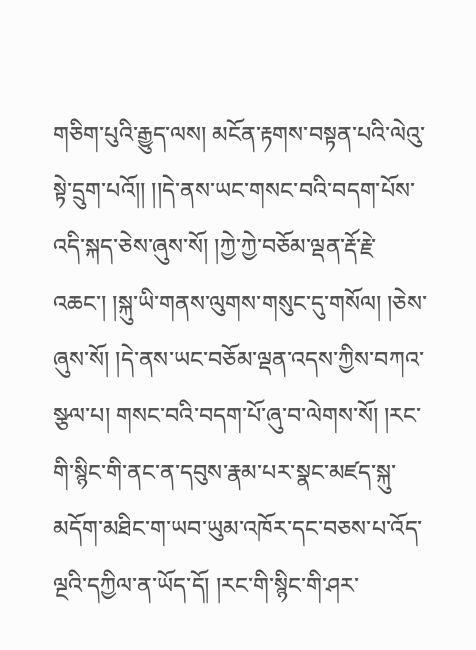གཅིག་པུའི་རྒྱུད་ལས། མངོན་རྟགས་བསྟན་པའི་ལེའུ་སྟེ་དྲུག་པའོ།། །།དེ་ནས་ཡང་གསང་བའི་བདག་པོས་འདི་སྐད་ཅེས་ཞུས་སོ། །ཀྱེ་ཀྱེ་བཅོམ་ལྡན་རྡོ་རྗེ་འཆང་། །སྐུ་ཡི་གནས་ལུགས་གསུང་དུ་གསོལ། །ཅེས་ཞུས་སོ། །དེ་ནས་ཡང་བཅོམ་ལྡན་འདས་ཀྱིས་བཀའ་སྩལ་པ། གསང་བའི་བདག་པོ་ཞུ་བ་ལེགས་སོ། །རང་གི་སྙིང་གི་ནང་ན་དབུས་རྣམ་པར་སྣང་མཛད་སྐུ་མདོག་མཐིང་ག་ཡབ་ཡུམ་འཁོར་དང་བཅས་པ་འོད་ལྔའི་དཀྱིལ་ན་ཡོད་དོ། །རང་གི་སྙིང་གི་ཤར་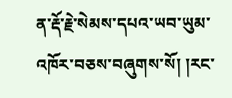ན་རྡོ་རྗེ་སེམས་དཔའ་ཡབ་ཡུམ་འཁོར་བཅས་བཞུགས་སོ། །རང་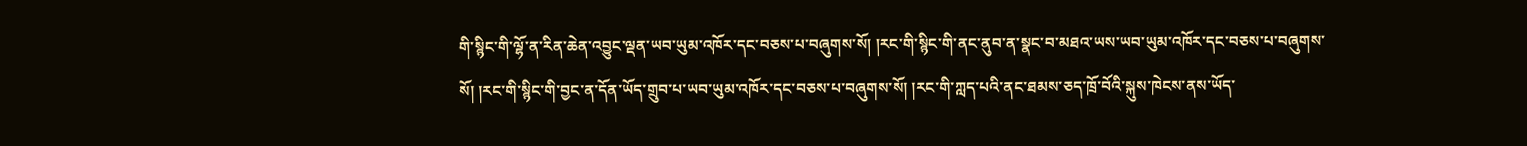གི་སྙིང་གི་ལྷོ་ན་རིན་ཆེན་འབྱུང་ལྡན་ཡབ་ཡུམ་འཁོར་དང་བཅས་པ་བཞུགས་སོ། །རང་གི་སྙིང་གི་ནང་ནུབ་ན་སྣང་བ་མཐའ་ཡས་ཡབ་ཡུམ་འཁོར་དང་བཅས་པ་བཞུགས་སོ། །རང་གི་སྙིང་གི་བྱང་ན་དོན་ཡོད་གྲུབ་པ་ཡབ་ཡུམ་འཁོར་དང་བཅས་པ་བཞུགས་སོ། །རང་གི་ཀླད་པའི་ནང་ཐམས་ཅད་ཁྲོ་བོའི་སྐུས་ཁེངས་ནས་ཡོད་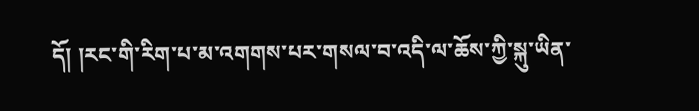དོ། །རང་གི་རིག་པ་མ་འགགས་པར་གསལ་བ་འདི་ལ་ཆོས་ཀྱི་སྐུ་ཡིན་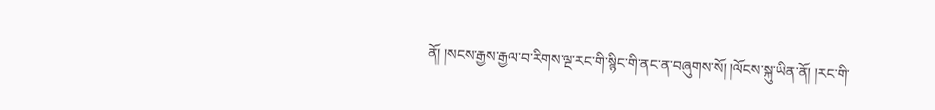ནོ། །སངས་རྒྱས་རྒྱལ་བ་རིགས་ལྔ་རང་གི་སྙིང་གི་ནང་ན་བཞུགས་སོ། །ལོངས་སྐུ་ཡིན་ནོ། །རང་གི་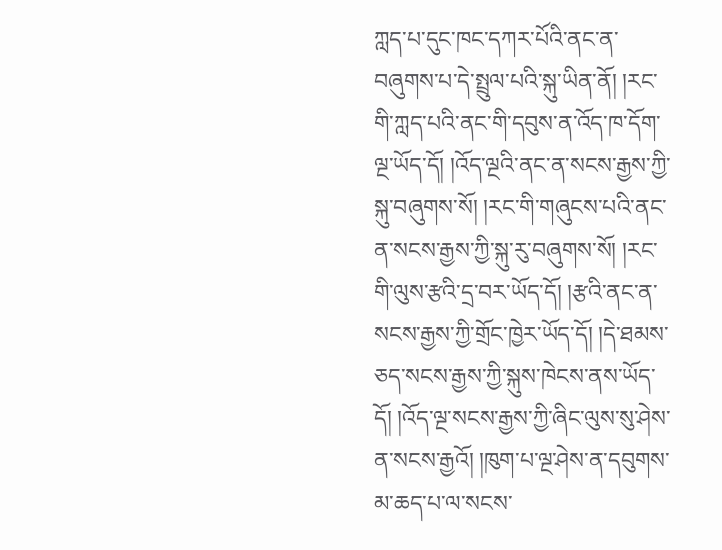ཀླད་པ་དུང་ཁང་དཀར་པོའི་ནང་ན་བཞུགས་པ་དེ་སྤྲུལ་པའི་སྐུ་ཡིན་ནོ། །རང་གི་ཀླད་པའི་ནང་གི་དབུས་ན་འོད་ཁ་དོག་ལྔ་ཡོད་དོ། །འོད་ལྔའི་ནང་ན་སངས་རྒྱས་ཀྱི་སྐུ་བཞུགས་སོ། །རང་གི་གཞུངས་པའི་ནང་ན་སངས་རྒྱས་ཀྱི་སྐུ་རུ་བཞུགས་སོ། །རང་གི་ལུས་རྩའི་དྲ་བར་ཡོད་དོ། །རྩའི་ནང་ན་སངས་རྒྱས་ཀྱི་གྲོང་ཁྱེར་ཡོད་དོ། །དེ་ཐམས་ཅད་སངས་རྒྱས་ཀྱི་སྐུས་ཁེངས་ནས་ཡོད་དོ། །འོད་ལྔ་སངས་རྒྱས་ཀྱི་ཞིང་ལུས་སུ་ཤེས་ན་སངས་རྒྱའོ། །ཁུག་པ་ལྔ་ཤེས་ན་དབུགས་མ་ཆད་པ་ལ་སངས་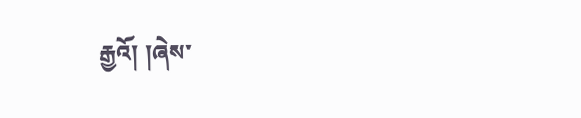རྒྱའོ། །ཞེས་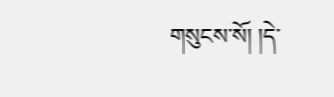གསུངས་སོ། །དེ་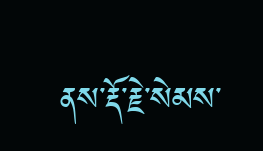ནས་རྡོ་རྗེ་སེམས་